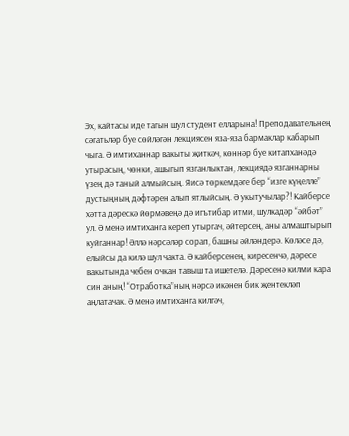Эх, кайтасы иде тагын шул студент елларына! Преподавательнең сәгатьләр буе сөйләгән лекциясен яза-яза бармаклар кабарып чыга. Ә имтиханнар вакыты җиткәч, көннәр буе китапханәдә утырасың, чөнки, ашыгып язганлыктан, лекциядә язганнарны үзең дә таный алмыйсың. Яисә төркемдәге бер “изге күңелле” дустыңның дәфтәрен алып ятлыйсың. Ә укытучылар?! Кайберсе хәтта дәрескә йөрмәвеңә дә игътибар итми, шулкадәр “әйбәт” ул. Ә менә имтиханга кереп утыргач, әйтерсең, аны алмаштырып куйганнар! Әллә нәрсәләр сорап, башны әйләндерә. Көләсе дә, елыйсы да килә шул чакта. Ә кайберсенең, киресенчә, дәресе вакытында чебен очкан тавыш та ишетелә. Дәресенә килми кара син аның! “Отработка”ның нәрсә икәнен бик җентекләп аңлатачак. Ә менә имтиханга килгәч,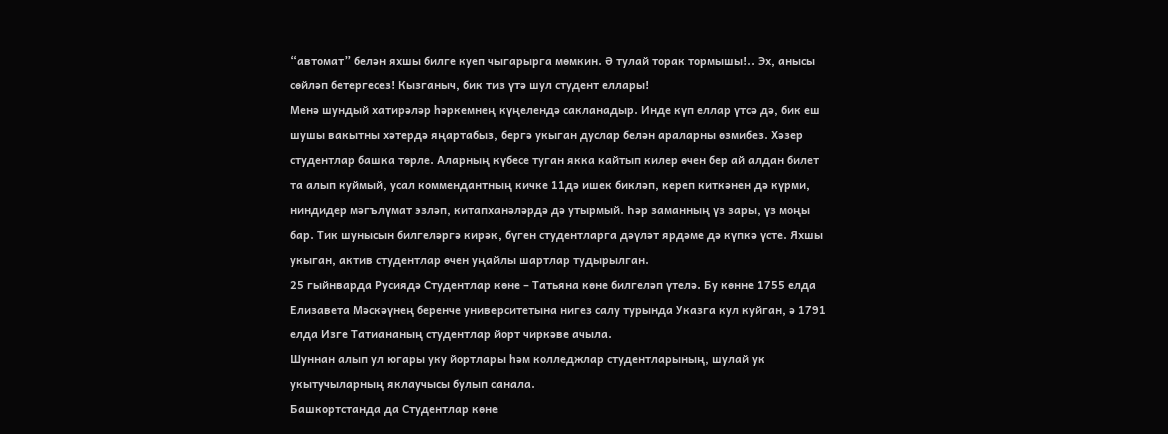“автомат” белән яхшы билге куеп чыгарырга мөмкин. Ә тулай торак тормышы!.. Эх, анысы сөйләп бетергесез! Кызганыч, бик тиз үтә шул студент еллары!
Менә шундый хатирәләр һәркемнең күңелендә сакланадыр. Инде күп еллар үтсә дә, бик еш шушы вакытны хәтердә яңартабыз, бергә укыган дуслар белән араларны өзмибез. Хәзер студентлар башка төрле. Аларның күбесе туган якка кайтып килер өчен бер ай алдан билет та алып куймый, усал коммендантның кичке 11дә ишек бикләп, кереп киткәнен дә күрми, ниндидер мәгълүмат эзләп, китапханәләрдә дә утырмый. Һәр заманның үз зары, үз моңы бар. Тик шунысын билгеләргә кирәк, бүген студентларга дәүләт ярдәме дә күпкә үсте. Яхшы укыган, актив студентлар өчен уңайлы шартлар тудырылган.
25 гыйнварда Русиядә Студентлар көне – Татьяна көне билгеләп үтелә. Бу көнне 1755 елда Елизавета Мәскәүнең беренче университетына нигез салу турында Указга кул куйган, ә 1791 елда Изге Татиананың студентлар йорт чиркәве ачыла.
Шуннан алып ул югары уку йортлары һәм колледжлар студентларының, шулай ук укытучыларның яклаучысы булып санала.
Башкортстанда да Студентлар көне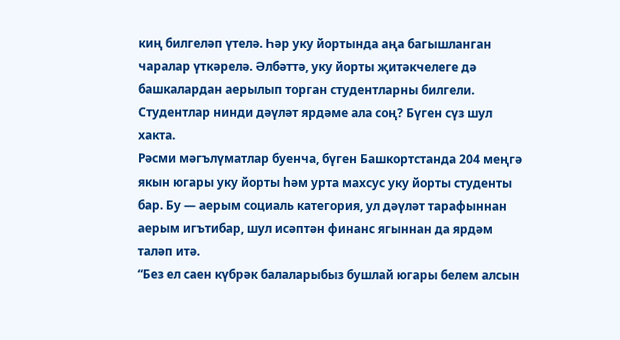киң билгеләп үтелә. Һәр уку йортында аңа багышланган чаралар үткәрелә. Әлбәттә, уку йорты җитәкчелеге дә башкалардан аерылып торган студентларны билгели. Студентлар нинди дәүләт ярдәме ала соң? Бүген сүз шул хакта.
Рәсми мәгълүматлар буенча, бүген Башкортстанда 204 меңгә якын югары уку йорты һәм урта махсус уку йорты студенты бар. Бу — аерым социаль категория, ул дәүләт тарафыннан аерым игътибар, шул исәптән финанс ягыннан да ярдәм таләп итә.
“Без ел саен күбрәк балаларыбыз бушлай югары белем алсын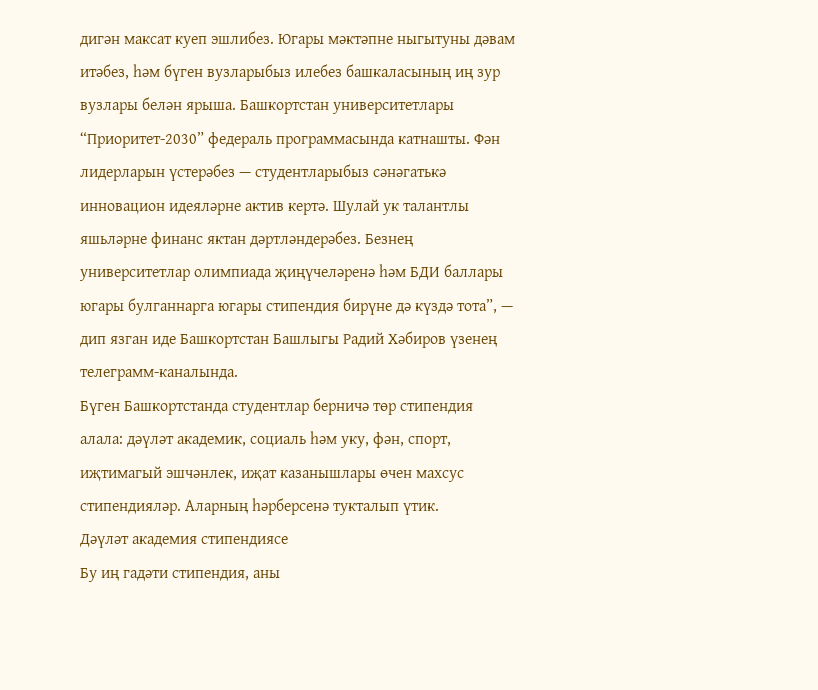дигән максат куеп эшлибез. Югары мәктәпне ныгытуны дәвам итәбез, һәм бүген вузларыбыз илебез башкаласының иң зур вузлары белән ярыша. Башкортстан университетлары “Приоритет-2030” федераль программасында катнашты. Фән лидерларын үстерәбез — студентларыбыз сәнәгатькә инновацион идеяләрне актив кертә. Шулай ук талантлы яшьләрне финанс яктан дәртләндерәбез. Безнең университетлар олимпиада җиңүчеләренә һәм БДИ баллары югары булганнарга югары стипендия бирүне дә күздә тота”, — дип язган иде Башкортстан Башлыгы Радий Хәбиров үзенең телеграмм-каналында.
Бүген Башкортстанда студентлар берничә төр стипендия алала: дәүләт академик, социаль һәм уку, фән, спорт, иҗтимагый эшчәнлек, иҗат казанышлары өчен махсус стипендияләр. Аларның һәрберсенә тукталып үтик.
Дәүләт академия стипендиясе
Бу иң гадәти стипендия, аны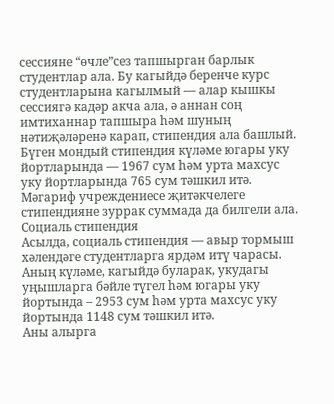сессияне “өчле”сез тапшырган барлык студентлар ала. Бу кагыйдә беренче курс студентларына кагылмый — алар кышкы сессиягә кадәр акча ала, ә аннан соң имтиханнар тапшыра һәм шуның нәтиҗәләренә карап, стипендия ала башлый. Бүген мондый стипендия күләме югары уку йортларында — 1967 сум һәм урта махсус уку йортларында 765 сум тәшкил итә.
Мәгариф учреждениесе җитәкчелеге стипендияне зуррак суммада да билгели ала.
Социаль стипендия
Асылда, социаль стипендия — авыр тормыш хәлендәге студентларга ярдәм итү чарасы. Аның күләме, кагыйдә буларак, укудагы уңышларга бәйле түгел һәм югары уку йортында – 2953 сум һәм урта махсус уку йортында 1148 сум тәшкил итә.
Аны алырга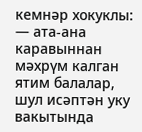кемнәр хокуклы:
— ата-ана каравыннан мәхрүм калган ятим балалар, шул исәптән уку вакытында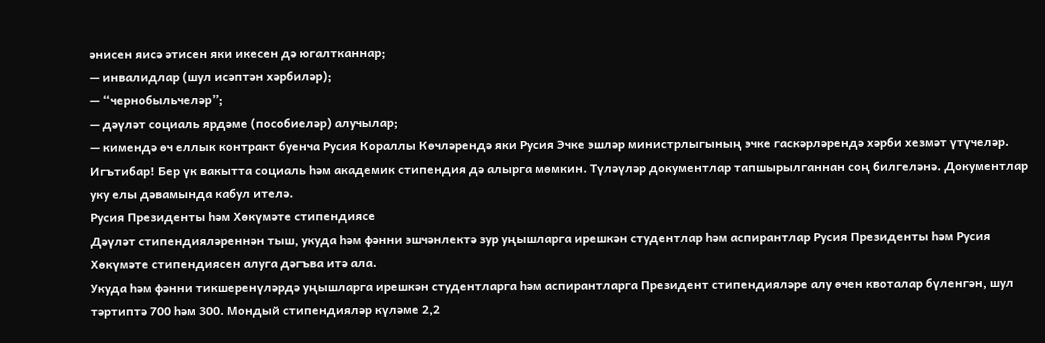әнисен яисә әтисен яки икесен дә югалтканнар;
— инвалидлар (шул исәптән хәрбиләр);
— “чернобыльчеләр”;
— дәүләт социаль ярдәме (пособиеләр) алучылар;
— кимендә өч еллык контракт буенча Русия Кораллы Көчләрендә яки Русия Эчке эшләр министрлыгының эчке гаскәрләрендә хәрби хезмәт үтүчеләр.
Игътибар! Бер үк вакытта социаль һәм академик стипендия дә алырга мөмкин. Түләүләр документлар тапшырылганнан соң билгеләнә. Документлар уку елы дәвамында кабул ителә.
Русия Президенты һәм Хөкүмәте стипендиясе
Дәүләт стипендияләреннән тыш, укуда һәм фәнни эшчәнлектә зур уңышларга ирешкән студентлар һәм аспирантлар Русия Президенты һәм Русия Хөкүмәте стипендиясен алуга дәгъва итә ала.
Укуда һәм фәнни тикшеренүләрдә уңышларга ирешкән студентларга һәм аспирантларга Президент стипендияләре алу өчен квоталар бүленгән, шул тәртиптә 700 һәм 300. Мондый стипендияләр күләме 2,2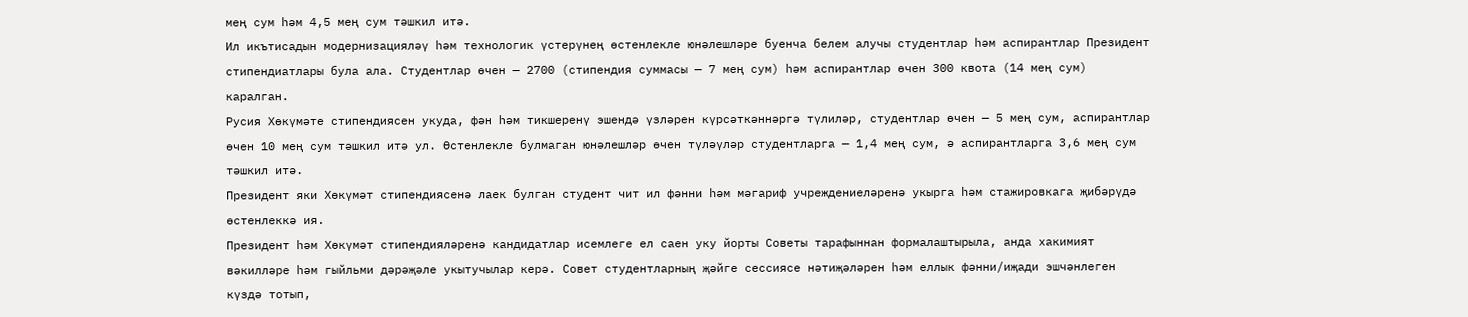мең сум һәм 4,5 мең сум тәшкил итә.
Ил икътисадын модернизацияләү һәм технологик үстерүнең өстенлекле юнәлешләре буенча белем алучы студентлар һәм аспирантлар Президент стипендиатлары була ала. Студентлар өчен — 2700 (стипендия суммасы — 7 мең сум) һәм аспирантлар өчен 300 квота (14 мең сум) каралган.
Русия Хөкүмәте стипендиясен укуда, фән һәм тикшеренү эшендә үзләрен күрсәткәннәргә түлиләр, студентлар өчен — 5 мең сум, аспирантлар өчен 10 мең сум тәшкил итә ул. Өстенлекле булмаган юнәлешләр өчен түләүләр студентларга — 1,4 мең сум, ә аспирантларга 3,6 мең сум тәшкил итә.
Президент яки Хөкүмәт стипендиясенә лаек булган студент чит ил фәнни һәм мәгариф учреждениеләренә укырга һәм стажировкага җибәрүдә өстенлеккә ия.
Президент һәм Хөкүмәт стипендияләренә кандидатлар исемлеге ел саен уку йорты Советы тарафыннан формалаштырыла, анда хакимият вәкилләре һәм гыйльми дәрәҗәле укытучылар керә. Совет студентларның җәйге сессиясе нәтиҗәләрен һәм еллык фәнни/иҗади эшчәнлеген күздә тотып,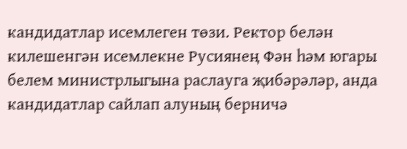кандидатлар исемлеген төзи. Ректор белән килешенгән исемлекне Русиянең Фән һәм югары белем министрлыгына раслауга җибәрәләр, анда кандидатлар сайлап алуның берничә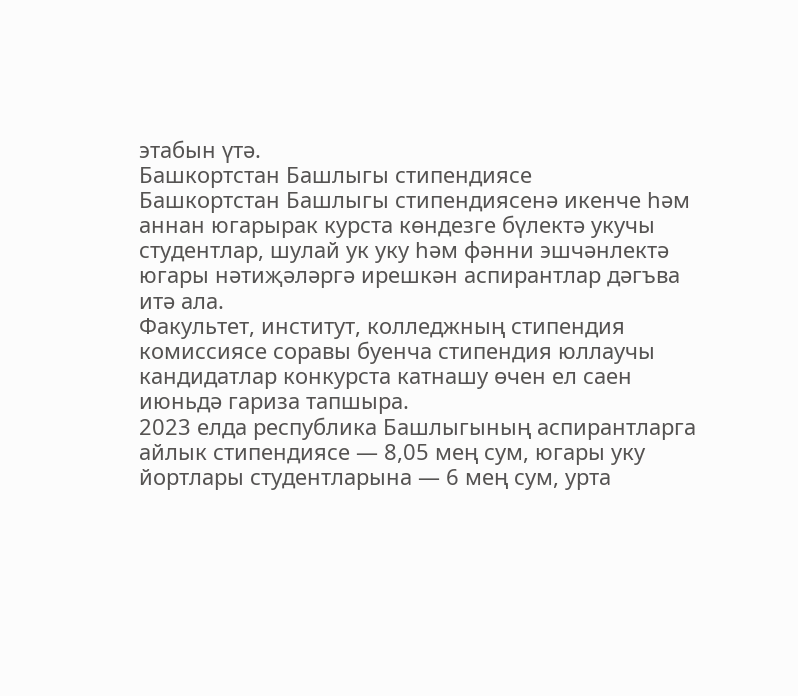этабын үтә.
Башкортстан Башлыгы стипендиясе
Башкортстан Башлыгы стипендиясенә икенче һәм аннан югарырак курста көндезге бүлектә укучы студентлар, шулай ук уку һәм фәнни эшчәнлектә югары нәтиҗәләргә ирешкән аспирантлар дәгъва итә ала.
Факультет, институт, колледжның стипендия комиссиясе соравы буенча стипендия юллаучы кандидатлар конкурста катнашу өчен ел саен июньдә гариза тапшыра.
2023 елда республика Башлыгының аспирантларга айлык стипендиясе — 8,05 мең сум, югары уку йортлары студентларына — 6 мең сум, урта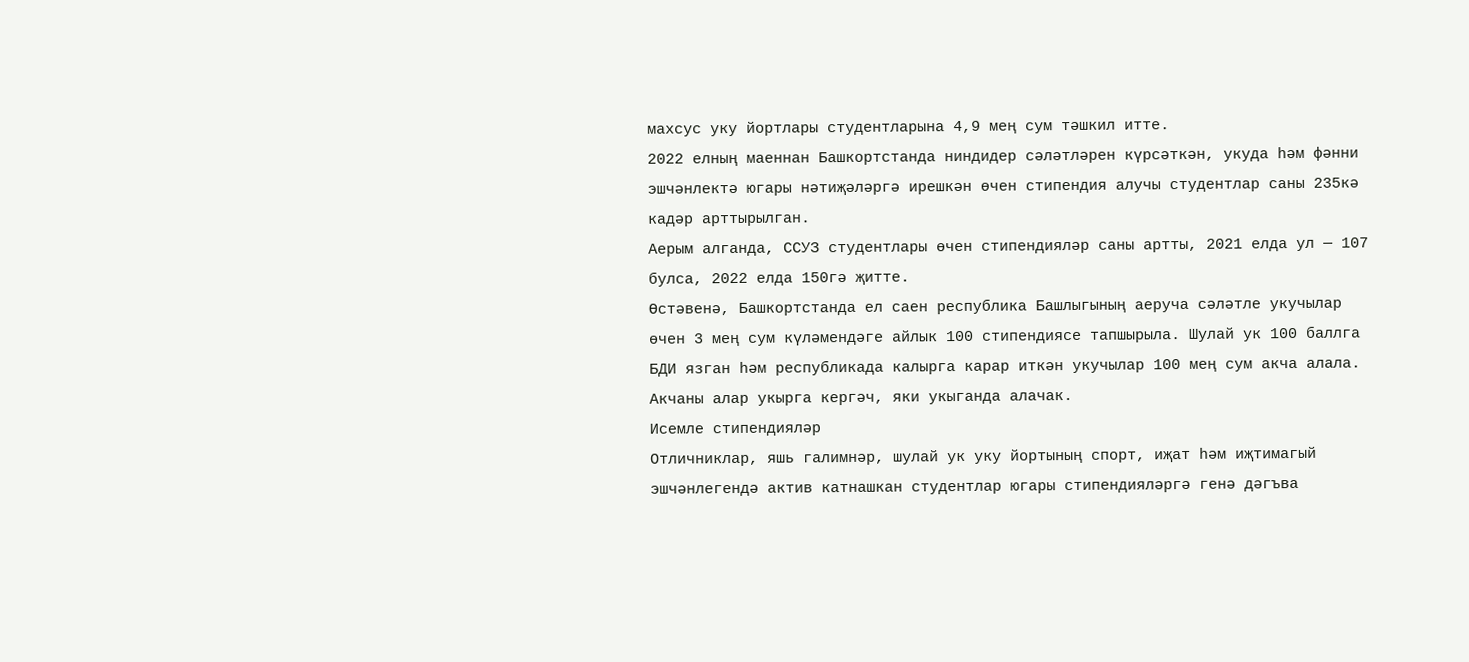махсус уку йортлары студентларына 4,9 мең сум тәшкил итте.
2022 елның маеннан Башкортстанда ниндидер сәләтләрен күрсәткән, укуда һәм фәнни эшчәнлектә югары нәтиҗәләргә ирешкән өчен стипендия алучы студентлар саны 235кә кадәр арттырылган.
Аерым алганда, ССУЗ студентлары өчен стипендияләр саны артты, 2021 елда ул — 107 булса, 2022 елда 150гә җитте.
Өстәвенә, Башкортстанда ел саен республика Башлыгының аеруча сәләтле укучылар өчен 3 мең сум күләмендәге айлык 100 стипендиясе тапшырыла. Шулай ук 100 баллга БДИ язган һәм республикада калырга карар иткән укучылар 100 мең сум акча алала. Акчаны алар укырга кергәч, яки укыганда алачак.
Исемле стипендияләр
Отличниклар, яшь галимнәр, шулай ук уку йортының спорт, иҗат һәм иҗтимагый эшчәнлегендә актив катнашкан студентлар югары стипендияләргә генә дәгъва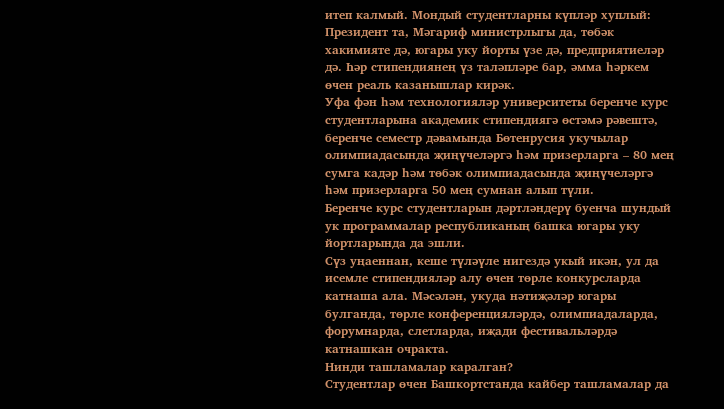итеп калмый. Мондый студентларны күпләр хуплый: Президент та, Мәгариф министрлыгы да, төбәк хакимияте дә, югары уку йорты үзе дә, предприятиеләр дә. Һәр стипендиянең үз таләпләре бар, әмма һәркем өчен реаль казанышлар кирәк.
Уфа фән һәм технологияләр университеты беренче курс студентларына академик стипендиягә өстәмә рәвештә, беренче семестр дәвамында Бөтенрусия укучылар олимпиадасында җиңүчеләргә һәм призерларга – 80 мең сумга кадәр һәм төбәк олимпиадасында җиңүчеләргә һәм призерларга 50 мең сумнан алып түли.
Беренче курс студентларын дәртләндерү буенча шундый ук программалар республиканың башка югары уку йортларында да эшли.
Сүз уңаеннан, кеше түләүле нигездә укый икән, ул да исемле стипендияләр алу өчен төрле конкурсларда катнаша ала. Мәсәлән, укуда нәтиҗәләр югары булганда, төрле конференцияләрдә, олимпиадаларда, форумнарда, слетларда, иҗади фестивальләрдә катнашкан очракта.
Нинди ташламалар каралган?
Студентлар өчен Башкортстанда кайбер ташламалар да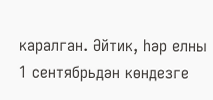каралган. Әйтик, һәр елны 1 сентябрьдән көндезге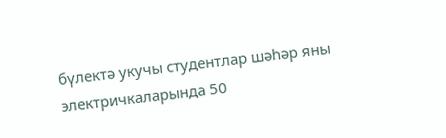бүлектә укучы студентлар шәһәр яны электричкаларында 50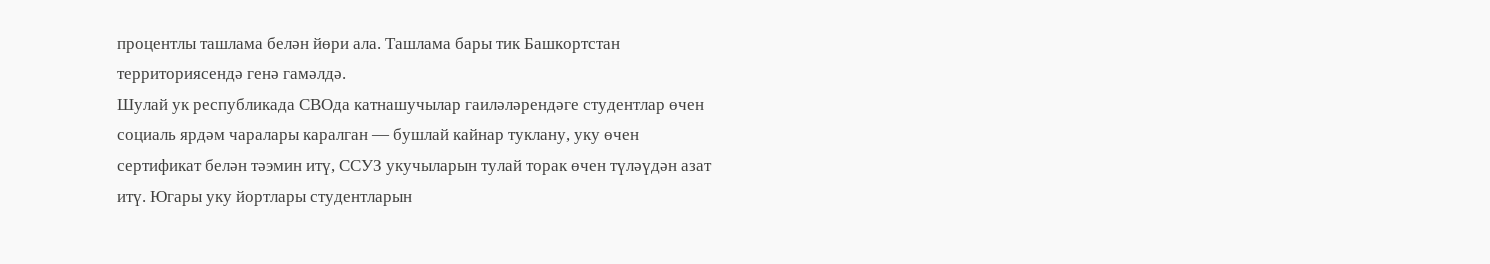процентлы ташлама белән йөри ала. Ташлама бары тик Башкортстан территориясендә генә гамәлдә.
Шулай ук республикада СВОда катнашучылар гаиләләрендәге студентлар өчен социаль ярдәм чаралары каралган — бушлай кайнар туклану, уку өчен сертификат белән тәэмин итү, ССУЗ укучыларын тулай торак өчен түләүдән азат итү. Югары уку йортлары студентларын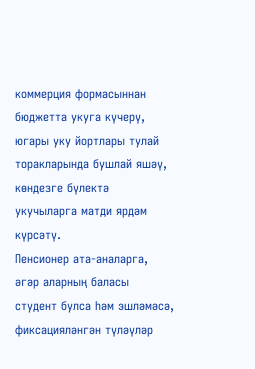коммерция формасыннан бюджетта укуга күчерү, югары уку йортлары тулай торакларында бушлай яшәү, көндезге бүлектә укучыларга матди ярдәм күрсәтү.
Пенсионер ата-аналарга, әгәр аларның баласы студент булса һәм эшләмәсә, фиксацияләнгән түләүләр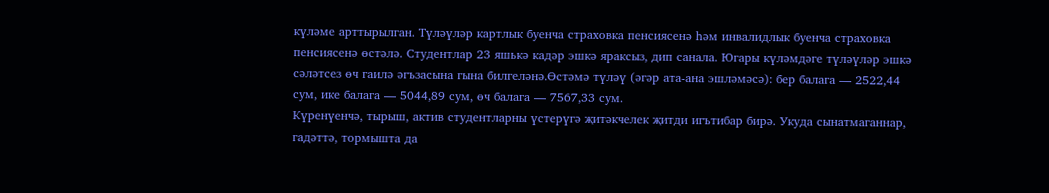күләме арттырылган. Түләүләр картлык буенча страховка пенсиясенә һәм инвалидлык буенча страховка пенсиясенә өстәлә. Студентлар 23 яшькә кадәр эшкә яраксыз, дип санала. Югары күләмдәге түләүләр эшкә сәләтсез өч гаилә әгъзасына гына билгеләнә.Өстәмә түләү (әгәр ата-ана эшләмәсә): бер балага — 2522,44 сум, ике балага — 5044,89 сум, өч балага — 7567,33 сум.
Күренүенчә, тырыш, актив студентларны үстерүгә җитәкчелек җитди игътибар бирә. Укуда сынатмаганнар, гадәттә, тормышта да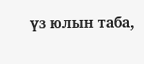үз юлын таба,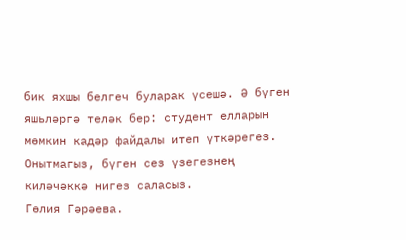бик яхшы белгеч буларак үсешә. Ә бүген яшьләргә теләк бер: студент елларын мөмкин кадәр файдалы итеп үткәрегез. Онытмагыз, бүген сез үзегезнең киләчәккә нигез саласыз.
Гөлия Гәрәева.